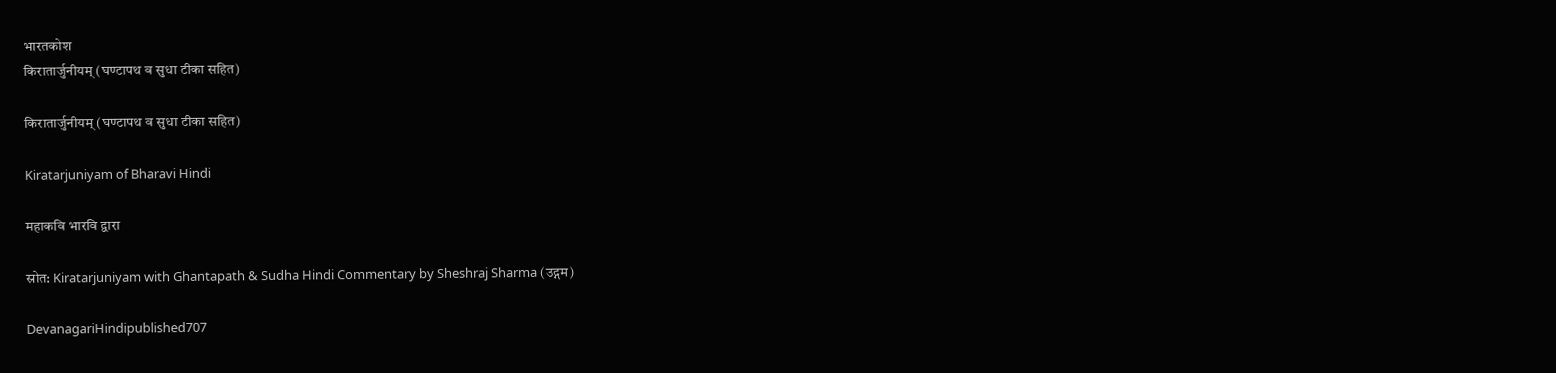भारतकोश
किरातार्जुनीयम् (घण्टापथ व सुधा टीका सहित)

किरातार्जुनीयम् (घण्टापथ व सुधा टीका सहित)

Kiratarjuniyam of Bharavi Hindi

महाकवि भारवि द्वारा

स्रोत: Kiratarjuniyam with Ghantapath & Sudha Hindi Commentary by Sheshraj Sharma (उद्गम)

DevanagariHindipublished707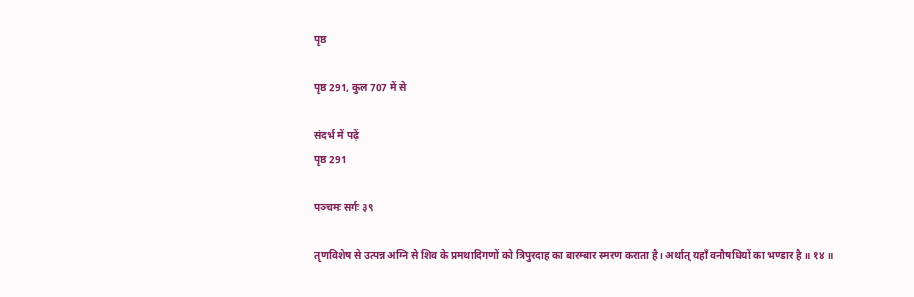पृष्ठ

पृष्ठ 291, कुल 707 में से

संदर्भ में पढ़ें
पृष्ठ 291

पञ्चमः सर्गः ३९

तृणविशेष से उत्पन्न अग्नि से शिव के प्रमथादिगणों को त्रिपुरदाह का बारम्बार स्मरण कराता है। अर्थात् यहाँ वनौषधियों का भण्डार है ॥ १४ ॥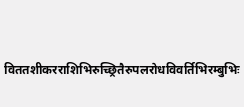विततशीकरराशिभिरुच्छ्रितैरुपलरोधविवर्तिभिरम्बुभिः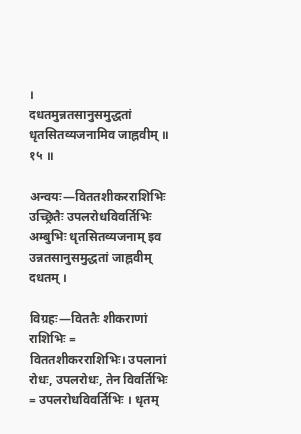।
दधतमुन्नतसानुसमुद्धतां धृतसितव्यजनामिव जाह्नवीम् ॥ १५ ॥

अन्वयः—विततशीकरराशिभिः उच्छ्रितैः उपलरोधविवर्तिभिः अम्बुभिः धृतसितव्यजनाम् इव उन्नतसानुसमुद्धतां जाह्नवीम् दधतम् ।

विग्रहः—विततैः शीकराणां राशिभिः = विततशीकरराशिभिः। उपलानां रोधः, उपलरोधः, तेन विवर्तिभिः = उपलरोधविवर्तिभिः । धृतम्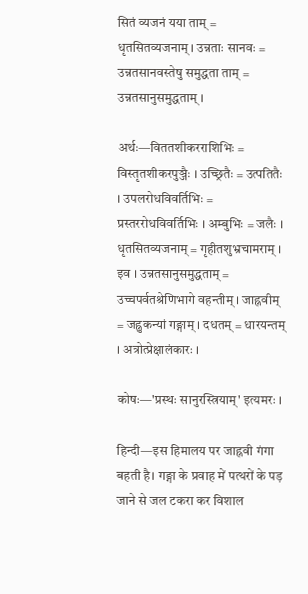सितं व्यजनं यया ताम् = धृतसितव्यजनाम् । उन्नताः सानवः = उन्नतसानवस्तेषु समुद्धता ताम् = उन्नतसानुसमुद्धताम् ।

अर्थः—विततशीकरराशिभिः = विस्तृतशीकरपुञ्जैः । उच्छ्रितैः = उत्पतितैः । उपलरोधविवर्तिभिः = प्रस्तररोधविवर्तिभिः । अम्बुभिः = जलैः । धृतसितव्यजनाम् = गृहीतशुभ्रचामराम् । इव । उन्नतसानुसमुद्धताम् = उच्चपर्वतश्रेणिभागे वहन्तीम् । जाह्नवीम् = जह्नुकन्यां गङ्गाम् । दधतम् = धारयन्तम् । अत्रोत्प्रेक्षालंकारः ।

कोषः—'प्रस्थः सानुरस्त्रियाम्' इत्यमरः ।

हिन्दी—इस हिमालय पर जाह्नवी गंगा बहती है। गङ्गा के प्रवाह में पत्थरों के पड़ जाने से जल टकरा कर विशाल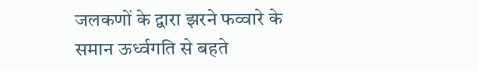जलकणों के द्वारा झरने फव्वारे के समान ऊर्ध्वगति से बहते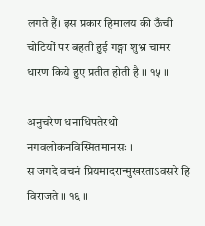लगते हैं। इस प्रकार हिमालय की ऊँची चोटियों पर बहती हुई गङ्गा शुभ्र चामर धारण किये हुए प्रतीत होती है ॥ १५ ॥

अनुचरेण धनाधिपतेरथो नगवलोकनविस्मितमानसः ।
स जगदे वचनं प्रियमादरान्मुखरताऽवसरे हि विराजते ॥ १६ ॥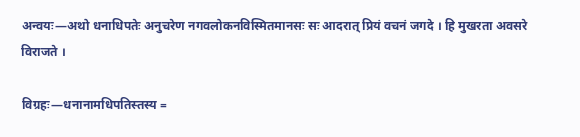अन्वयः—अथो धनाधिपतेः अनुचरेण नगवलोकनविस्मितमानसः सः आदरात् प्रियं वचनं जगदे । हि मुखरता अवसरे विराजते ।

विग्रहः—धनानामधिपतिस्तस्य =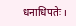धनाधिपतेः ।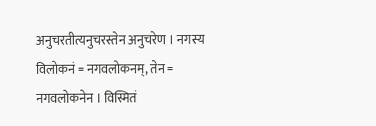अनुचरतीत्यनुचरस्तेन अनुचरेण । नगस्य विलोकनं = नगवलोकनम्, तेन = नगवलोकनेन । विस्मितं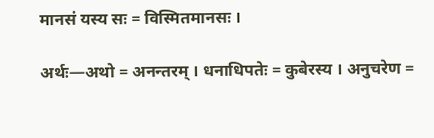मानसं यस्य सः = विस्मितमानसः ।

अर्थः—अथो = अनन्तरम् । धनाधिपतेः = कुबेरस्य । अनुचरेण =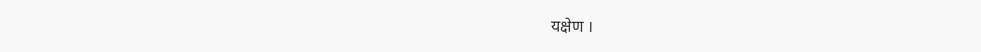यक्षेण ।